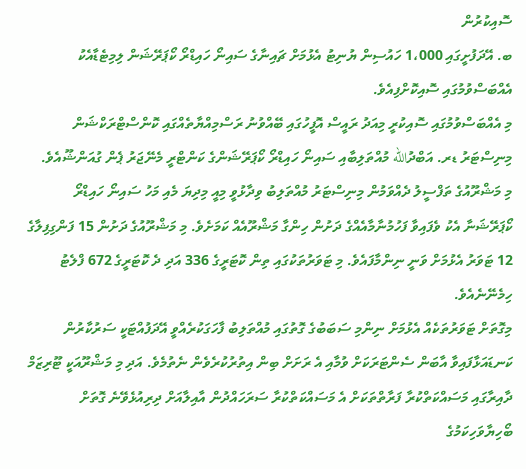ސޮއިކުރުން
ބ. އޭދަފުށީގައި 1،000 ހައުސިން ޔުނިޓު އެޅުމަށް ޗައިނާގެ ސައިނޯ ހައިޑްރޯ ކޯޕަރޭޝަން ލިމިޓެޑާއެކު އެއްބަސްވުމުގައި ސޮއިކޮށްފިއެވެ.
މި އެއްބަސްވުމުގައި ސޮއިކުރީ މިއަދު ރައީސް އޮފީހުގައި ބޭއްވުނު ރަސްމިއްޔާތެއްގައި ކޮންސްޓްރަކްޝަން މިނިސްޓަރު ޑރ. އަބްދުالله މުއްތަލިބާއި ސައިނޯ ހައިޑްރޯ ކޯޕަރޭޝަންގެ ކަންޓްރީ މެނޭޖަރު ޕެން ގުއަންޝޫއެވެ.
މި މަޝްރޫއުގެ ތަފްސީލު ދެއްވަމުން މިނިސްޓަރު މުއްތަލިބު ވިދާޅުވީ މިއީ މިދިޔަ މެއި މަހު ސައިނޯ ހައިޑްރޯ ކޯޕަރޭޝަނާ އެކު ވެފައިވާ ފަހުމުނާމާއެއްގެ ދަށުން ހިންގާ މަޝްރޫއެއް ކަމަށެވެ. މި މަޝްރޫއުގެ ދަށުން 15 ފަންގިފިލާގެ 12 ޓަވަރު އެޅުމަށް ވަނީ ނިންމާފައެވެ. މި ޓަވަރުތަކުގައި ތިން ކޮޓަރީގެ 336 އަދި ދެ ކޮޓަރީގެ 672 ފްލެޓު ހިމެނޭނެއެވެ.
މިގޮތަށް ޓަވަރުތަކެއް އެޅުމަށް ނިންމި ސަބަބުގެ ގޮތުގައި މުއްތަލިބު ފާހަގަކުރެއްވީ އޭދަފުއްޓަކީ ސަރުކާރުން ކަނޑައަޅާފައިވާ އާބަން ސެންޓަރަކަށް ވުމާއި އެ ރަށަށް ބިން އިތުރުކުރެވެން ނެތުމެވެ. އަދި މި މަޝްރޫއަކީ ޓޫރިޒަމް ދާއިރާގައި މަސައްކަތްކުރާ ފަރާތްތަކަށް އެ މަސައްކަތްކުރާ ސަރަހައްދުން އާއިލާއަށް ދިރިއުޅެވޭނެ ގޮތަށް ބޯހިޔާވަހިކަމުގެ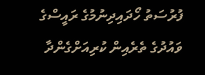ފުރުސަތު ހޯދައިދިނުމުގެ ރައީސްގެ ވައުދުގެ ތެރެއިން ކުރިއަށްގެންދާ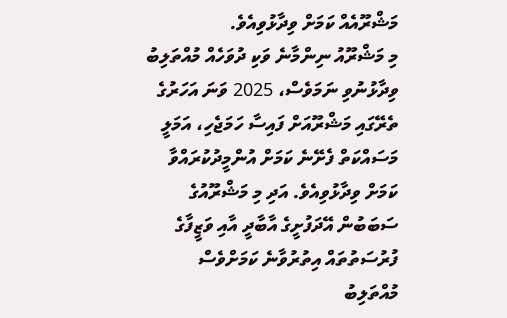މަޝްރޫއެއް ކަމަށް ވިދާޅުވިއެވެ.
މި މަޝްރޫއު ނިންމާނެ ވަކި ދުވަހެއް މުއްތަލިބު ވިދާޅުނުވި ނަމަވެސް، 2025 ވަނަ އަހަރުގެ ތެރޭގައި މަޝްރޫއަށް ފައިސާ ހަމަޖެހި، އަމަލީ މަސައްކަތް ފެށޭނެ ކަމަށް އުންމީދުކުރައްވާ ކަމަށް ވިދާޅުވިއެވެ. އަދި މި މަޝްރޫއުގެ ސަބަބުން އޭދަފުށީގެ އާބާދީ އާއި ވަޒީފާގެ ފުރުސަތުތައް އިތުރުވާނެ ކަމަށްވެސް މުއްތަލިބު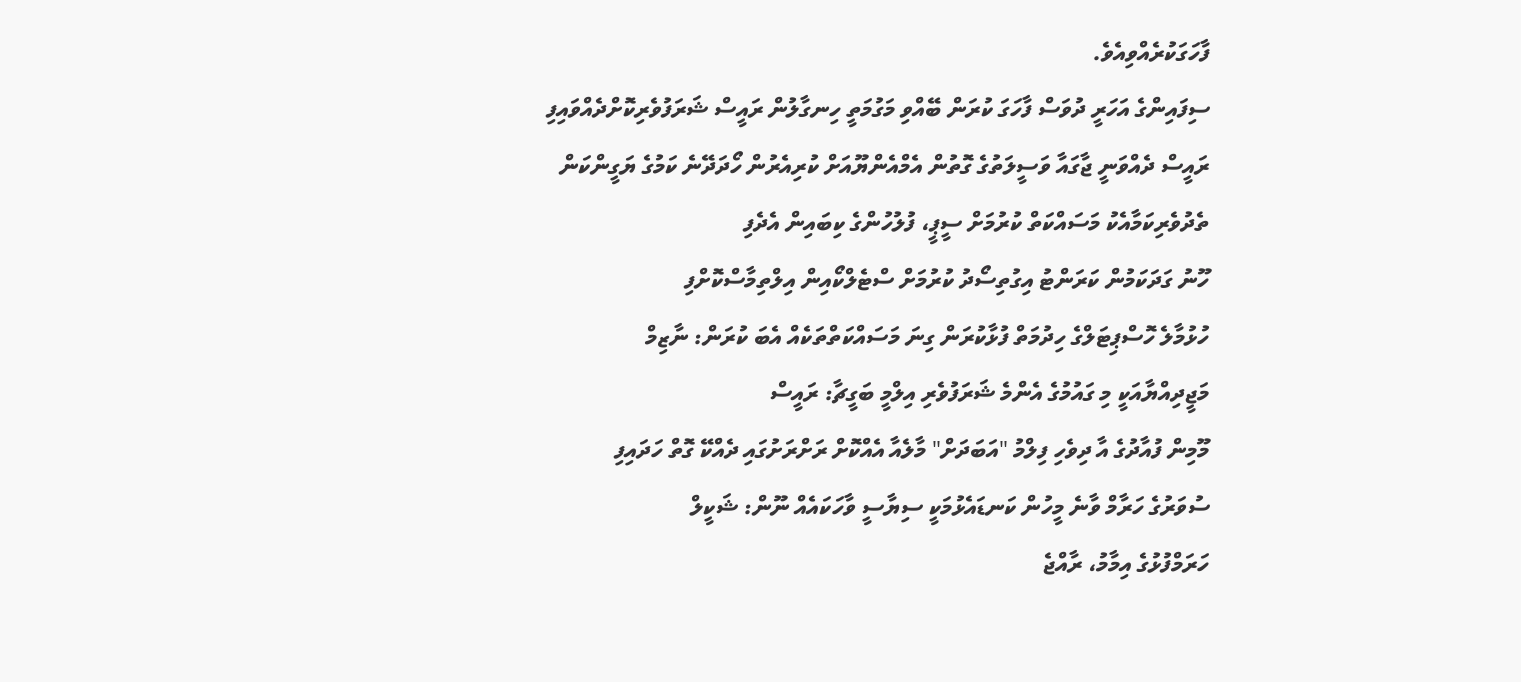ފާހަގަކުރެއްވިއެވެ.
ސިފައިންގެ އަހަރީ ދުވަސް ފާހަގަ ކުރަން ބޭއްވި މަގުމަތީ ހިނގާލުން ރައީސް ޝަރަފުވެރިކޮށްދެއްވައިފި
ރައީސް ދެއްވަނީ ޖާގައާ ވަސީލަތުގެ ގޮތުން އެމްއެންޔޫއަށް ކުރިއެރުން ހޯދަދޭނެ ކަމުގެ ޔަގީންކަން
ތެދުވެރިކަމާއެކު މަސައްކަތް ކުރުމަށް ސީޕީ، ފުލުހުންގެ ކިބައިން އެދެފި
ހޫނު ގަދަކަމުން ކަރަންޓު އިގުތިސޯދު ކުރުމަށް ސްޓެލްކޯއިން އިލްތިމާސްކޮށްފި
ހުޅުމާލެ ހޮސްޕިޓަލްގެ ހިދުމަތް ފުޅާކުރަން ގިނަ މަސައްކަތްތަކެއް އެބަ ކުރަން: ނާޒިމް
މަޖީދިއްޔާއަކީ މި ގައުމުގެ އެންމެ ޝަރަފުވެރި އިލްމީ ބަގީޗާ: ރައީސް
މޫމިން ފުއާދުގެ އާ ދިވެހި ފިލްމު "އަބަދަށް" މާލެއާ އެއްކޮށް ރަށްރަށުގައި ދެއްކޭ ގޮތް ހަދައިފި
ސުވަރުގެ ހަރާމް ވާނެ މީހުން ކަނޑައެޅުމަކީ ސިޔާސީ ވާހަކައެއް ނޫން: ޝަކީލް
ހަރަމްފުޅުގެ އިމާމު، ރާއްޖެ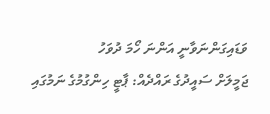ވަޑައިގަންނަވާނީ އަންނަ ހޯމަ ދުވަހު
ޖަމީލަށް ސައީދުގެ ރައްދެއް: ޕާޓީ ހިންގުމުގެ ނަމުގައި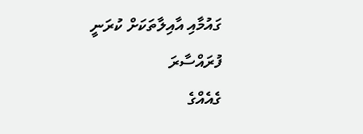ގައުމާއި އާއިލާތަކަށް ކުރަނީ ފުރައްސާރަ
ގެއެއްގެ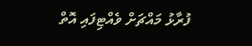ފުރާޅު މައްޗަށް ވެއްޓިފައި އޮތް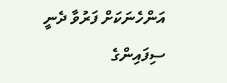އަންހެނަކަށް ފަރުވާ ދެނީ
ސިފައިންގެ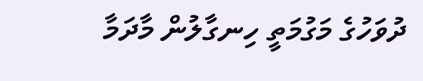ދުވަހުގެ މަގުމަތީ ހިނގާލުން މާދަމާ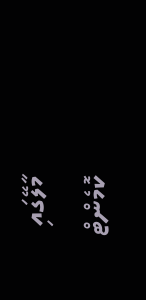މާލޭގައި
ކޮމެންޓް